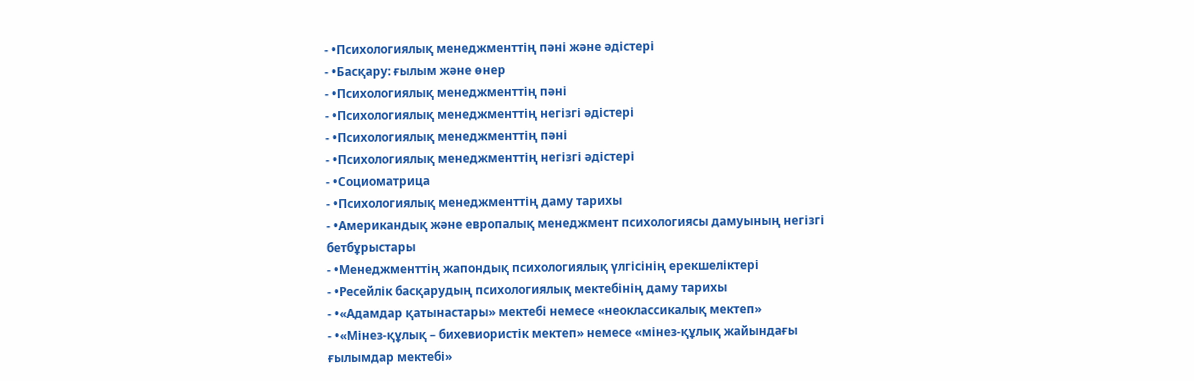- •Психологиялық менеджменттің пәні және әдістері
- •Басқару: ғылым және өнер
- •Психологиялық менеджменттің пәні
- •Психологиялық менеджменттің негізгі әдістері
- •Психологиялық менеджменттің пәні
- •Психологиялық менеджменттің негізгі әдістері
- •Социоматрица
- •Психологиялық менеджменттің даму тарихы
- •Американдық және европалық менеджмент психологиясы дамуының негізгі бетбұрыстары
- •Менеджменттің жапондық психологиялық үлгісінің ерекшеліктері
- •Ресейлік басқарудың психологиялық мектебінің даму тарихы
- •«Адамдар қатынастары» мектебі немесе «неоклассикалық мектеп»
- •«Мінез-құлық – бихевиористік мектеп» немесе «мінез-құлық жайындағы ғылымдар мектебі»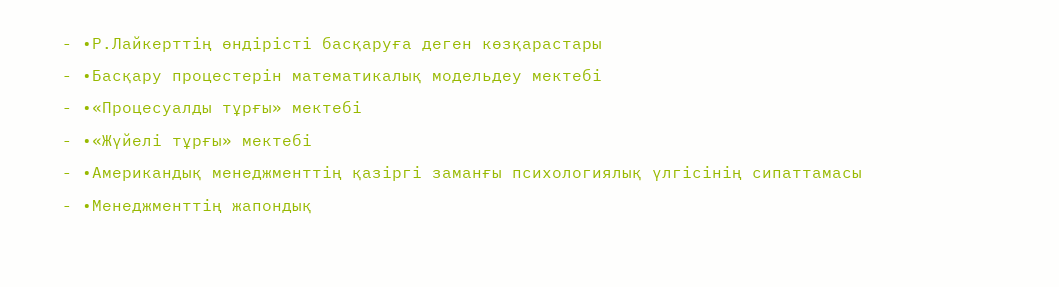- •Р.Лайкерттің өндірісті басқаруға деген көзқарастары
- •Басқару процестерін математикалық модельдеу мектебі
- •«Процесуалды тұрғы» мектебі
- •«Жүйелі тұрғы» мектебі
- •Американдық менеджменттің қазіргі заманғы психологиялық үлгісінің сипаттамасы
- •Менеджменттің жапондық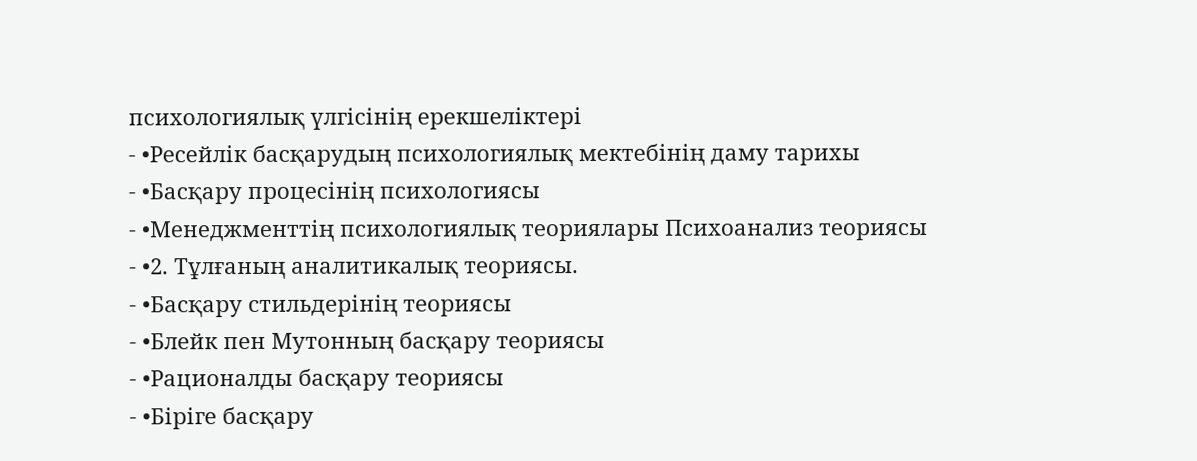психологиялық үлгісінің ерекшеліктері
- •Ресейлік басқарудың психологиялық мектебінің даму тарихы
- •Басқару процесінің психологиясы
- •Менеджменттің психологиялық теориялары Психоанализ теориясы
- •2. Тұлғаның аналитикалық теориясы.
- •Басқару стильдерінің теориясы
- •Блейк пен Мутонның басқару теориясы
- •Рационалды басқару теориясы
- •Біріге басқару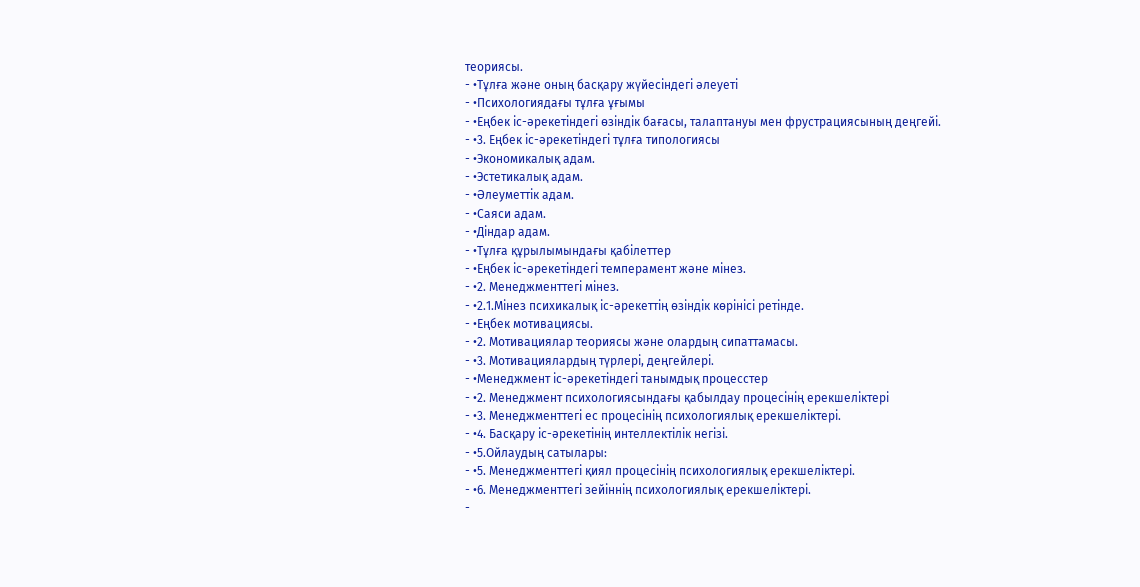теориясы.
- •Тұлға және оның басқару жүйесіндегі әлеуеті
- •Психологиядағы тұлға ұғымы
- •Еңбек іс-әрекетіндегі өзіндік бағасы, талаптануы мен фрустрациясының деңгейі.
- •3. Еңбек іс-әрекетіндегі тұлға типологиясы
- •Экономикалық адам.
- •Эстетикалық адам.
- •Әлеуметтік адам.
- •Саяси адам.
- •Діндар адам.
- •Тұлға құрылымындағы қабілеттер
- •Еңбек іс-әрекетіндегі темперамент және мінез.
- •2. Менеджменттегі мінез.
- •2.1.Мінез психикалық іс-әрекеттің өзіндік көрінісі ретінде.
- •Еңбек мотивациясы.
- •2. Мотивациялар теориясы және олардың сипаттамасы.
- •3. Мотивациялардың түрлері, деңгейлері.
- •Менеджмент іс-әрекетіндегі танымдық процесстер
- •2. Менеджмент психологиясындағы қабылдау процесінің ерекшеліктері
- •3. Менеджменттегі ес процесінің психологиялық ерекшеліктері.
- •4. Басқару іс-әрекетінің интеллектілік негізі.
- •5.Ойлаудың сатылары:
- •5. Менеджменттегі қиял процесінің психологиялық ерекшеліктері.
- •6. Менеджменттегі зейіннің психологиялық ерекшеліктері.
-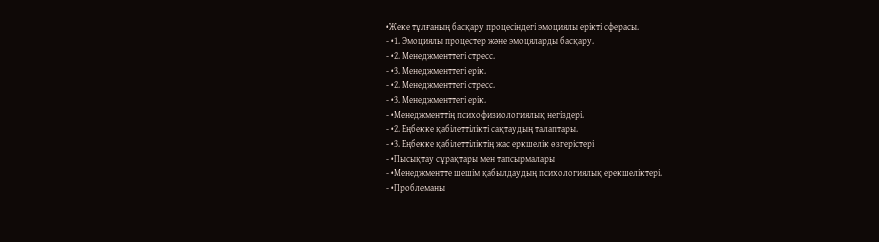•Жеке тұлғаның басқару процесіндегі эмоциялы ерікті сферасы.
- •1. Эмоциялы процестер және эмоцяларды басқару.
- •2. Менеджменттегі стресс.
- •3. Менеджменттегі ерік.
- •2. Менеджменттегі стресс.
- •3. Менеджменттегі ерік.
- •Менеджменттің психофизиологиялық негіздері.
- •2. Еңбекке қабілеттілікті сақтаудың талаптары.
- •3. Еңбекке қабілеттіліктің жас еркшелік өзгерістері
- •Пысықтау сұрақтары мен тапсырмалары
- •Менеджментте шешім қабылдаудың психологиялық ерекшеліктері.
- •Проблеманы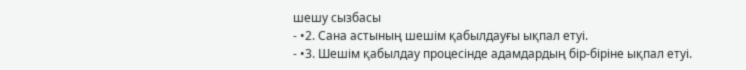шешу сызбасы
- •2. Сана астының шешім қабылдауғы ықпал етуі.
- •3. Шешім қабылдау процесінде адамдардың бір-біріне ықпал етуі.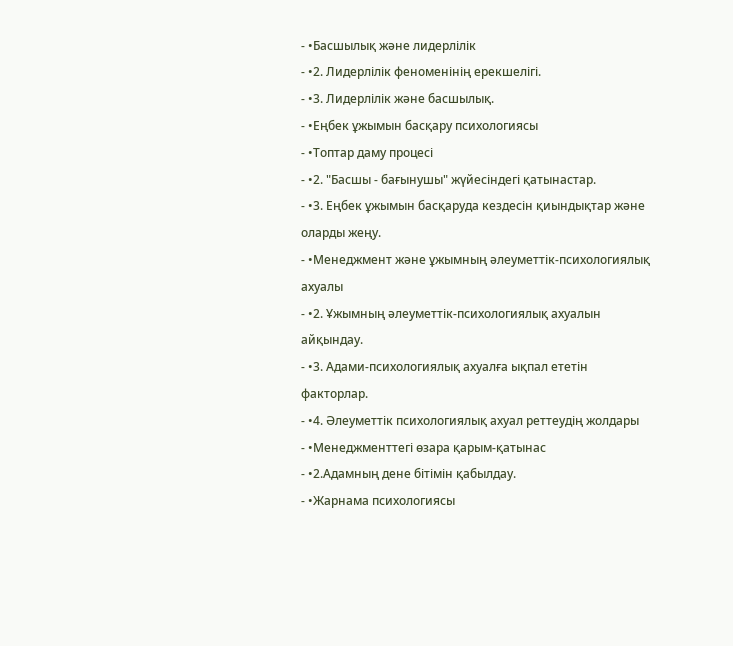- •Басшылық және лидерлілік
- •2. Лидерлілік феноменінің ерекшелігі.
- •3. Лидерлілік және басшылық.
- •Еңбек ұжымын басқару психологиясы
- •Топтар даму процесі
- •2. "Басшы - бағынушы" жүйесіндегі қатынастар.
- •3. Еңбек ұжымын басқаруда кездесін қиындықтар және оларды жеңу.
- •Менеджмент және ұжымның әлеуметтік-психологиялық ахуалы
- •2. Ұжымның әлеуметтік-психологиялық ахуалын айқындау.
- •3. Адами-психологиялық ахуалға ықпал ететін факторлар.
- •4. Әлеуметтік психологиялық ахуал реттеудің жолдары
- •Менеджменттегі өзара қарым-қатынас
- •2.Адамның дене бітімін қабылдау.
- •Жарнама психологиясы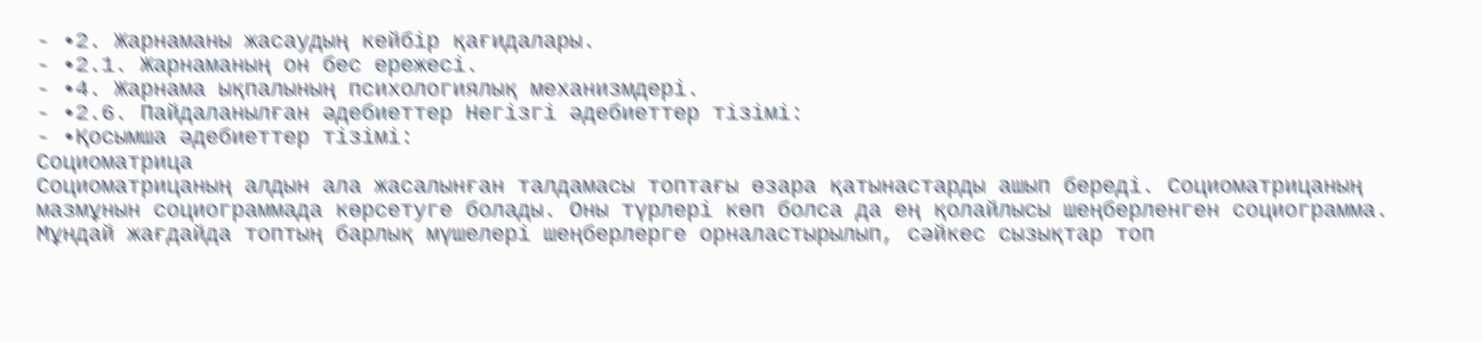- •2. Жарнаманы жасаудың кейбір қағидалары.
- •2.1. Жарнаманың он бес ережесі.
- •4. Жарнама ықпалының психологиялық механизмдері.
- •2.6. Пайдаланылған әдебиеттер Негізгі әдебиеттер тізімі:
- •Қосымша әдебиеттер тізімі:
Социоматрица
Социоматрицаның алдын ала жасалынған талдамасы топтағы өзара қатынастарды ашып береді. Социоматрицаның мазмұнын социограммада көрсетуге болады. Оны түрлері көп болса да ең қолайлысы шеңберленген социограмма. Мұндай жағдайда топтың барлық мүшелері шеңберлерге орналастырылып, сәйкес сызықтар топ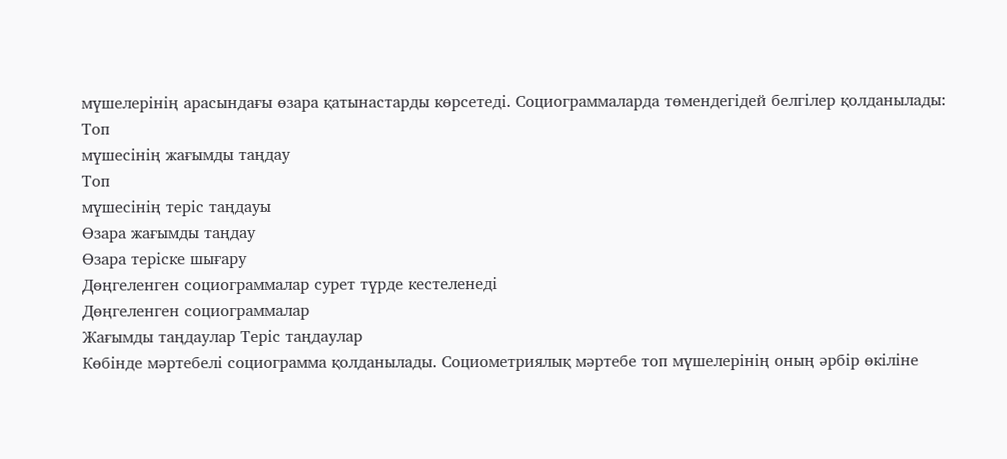мүшелерінің арасындағы өзара қатынастарды көрсетеді. Социограммаларда төмендегідей белгілер қолданылады:
Топ
мүшесінің жағымды таңдау
Топ
мүшесінің теріс таңдауы
Өзара жағымды таңдау
Өзара теріске шығару
Дөңгеленген социограммалар сурет түрде кестеленеді
Дөңгеленген социограммалар
Жағымды таңдаулар Теріс таңдаулар
Көбінде мәртебелі социограмма қолданылады. Социометриялық мәртебе топ мүшелерінің оның әрбір өкіліне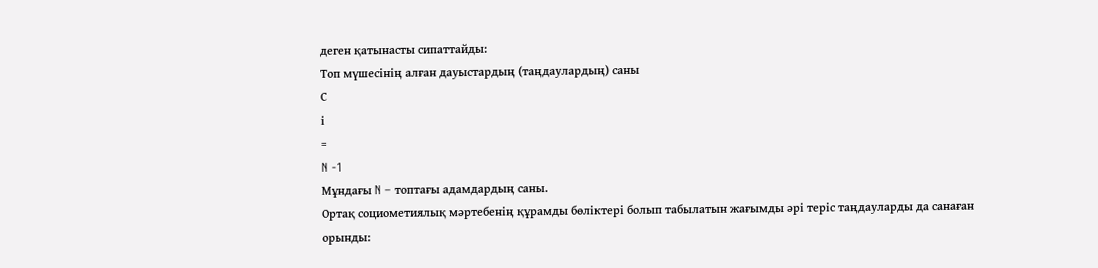деген қатынасты сипаттайды:
Топ мүшесінің алған дауыстардың (таңдаулардың) саны
С
і
=
N -1
Мұндағы N – топтағы адамдардың саны.
Ортақ социометиялық мәртебенің құрамды бөліктері болып табылатын жағымды әрі теріс таңдауларды да санаған орынды: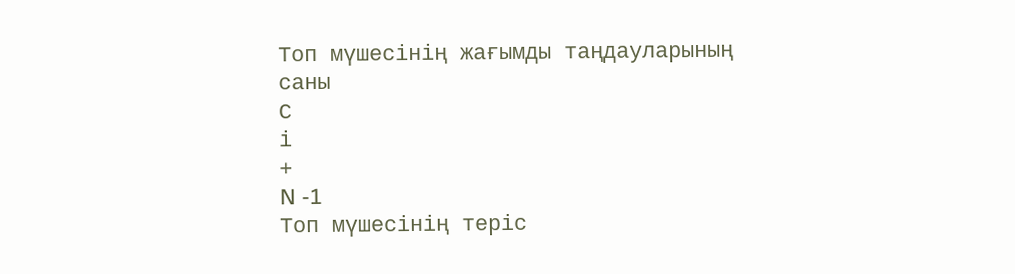Топ мүшесінің жағымды таңдауларының саны
С
і
+
N -1
Топ мүшесінің теріс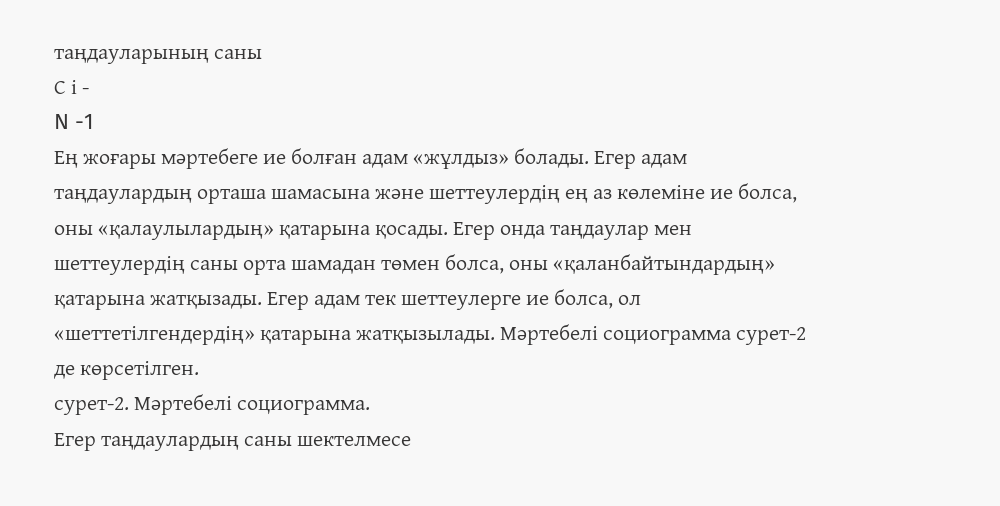таңдауларының саны
С і -
N -1
Ең жоғары мәртебеге ие болған адам «жұлдыз» болады. Егер адам таңдаулардың орташа шамасына және шеттеулердің ең аз көлеміне ие болса, оны «қалаулылардың» қатарына қосады. Егер онда таңдаулар мен шеттеулердің саны орта шамадан төмен болса, оны «қаланбайтындардың» қатарына жатқызады. Егер адам тек шеттеулерге ие болса, ол «шеттетілгендердің» қатарына жатқызылады. Мәртебелі социограмма сурет-2 де көрсетілген.
сурет-2. Мәртебелі социограмма.
Егер таңдаулардың саны шектелмесе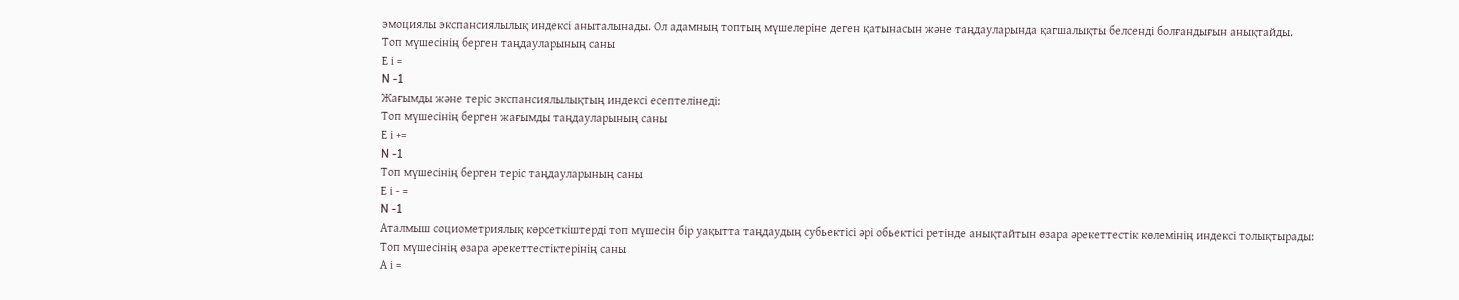эмоциялы экспансиялылық индексі аныталынады. Ол адамның топтың мүшелеріне деген қатынасын және таңдауларында қагшалықты белсенді болғандығын анықтайды.
Топ мүшесінің берген таңдауларының саны
Е і =
N -1
Жағымды және теріс экспансиялылықтың индексі есептелінеді:
Топ мүшесінің берген жағымды таңдауларының саны
Е і +=
N -1
Топ мүшесінің берген теріс таңдауларының саны
Е і - =
N -1
Аталмыш социометриялық көрсеткіштерді топ мүшесін бір уақытта таңдаудың субьектісі әрі обьектісі ретінде анықтайтын өзара әрекеттестік көлемінің индексі толықтырады:
Топ мүшесінің өзара әрекеттестіктерінің саны
А і =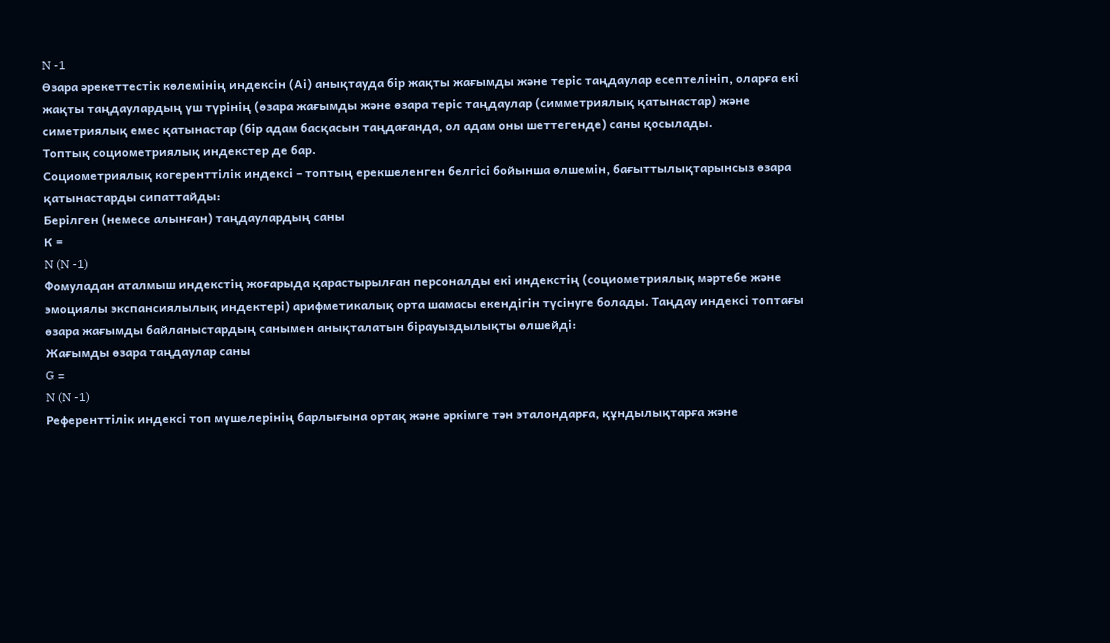N -1
Өзара әрекеттестік көлемінің индексін (Аі) анықтауда бір жақты жағымды және теріс таңдаулар есептелініп, оларға екі жақты таңдаулардың үш түрінің (өзара жағымды және өзара теріс таңдаулар (симметриялық қатынастар) және симетриялық емес қатынастар (бір адам басқасын таңдағанда, ол адам оны шеттегенде) саны қосылады.
Топтық социометриялық индекстер де бар.
Социометриялық когеренттілік индексі – топтың ерекшеленген белгісі бойынша өлшемін, бағыттылықтарынсыз өзара қатынастарды сипаттайды:
Берілген (немесе алынған) таңдаулардың саны
К =
N (N -1)
Фомуладан аталмыш индекстің жоғарыда қарастырылған персоналды екі индекстің (социометриялық мәртебе және эмоциялы экспансиялылық индектері) арифметикалық орта шамасы екендігін түсінуге болады. Таңдау индексі топтағы өзара жағымды байланыстардың санымен анықталатын бірауыздылықты өлшейді:
Жағымды өзара таңдаулар саны
G =
N (N -1)
Референттілік индексі топ мүшелерінің барлығына ортақ және әркімге тән эталондарға, құндылықтарға және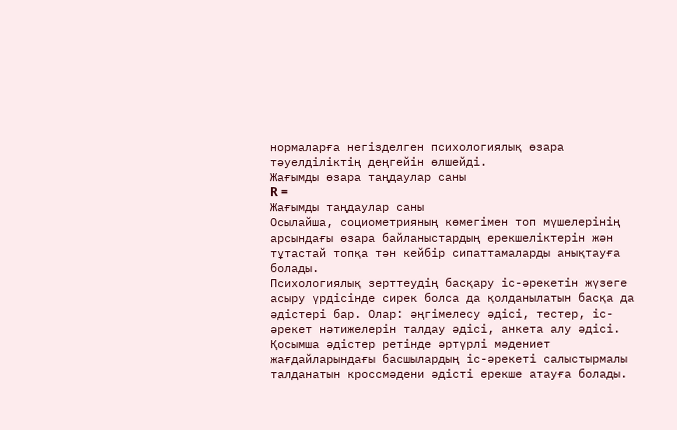нормаларға негізделген психологиялық өзара тәуелділіктің деңгейін өлшейді.
Жағымды өзара таңдаулар саны
R =
Жағымды таңдаулар саны
Осылайша, социометрияның көмегімен топ мүшелерінің арсындағы өзара байланыстардың ерекшеліктерін жән тұтастай топқа тән кейбір сипаттамаларды анықтауға болады.
Психологиялық зерттеудің басқару іс-әрекетін жүзеге асыру үрдісінде сирек болса да қолданылатын басқа да әдістері бар. Олар: әңгімелесу әдісі, тестер, іс-әрекет нәтижелерін талдау әдісі, анкета алу әдісі. Қосымша әдістер ретінде әртүрлі мәдениет жағдайларындағы басшылардың іс-әрекеті салыстырмалы талданатын кроссмәдени әдісті ерекше атауға болады.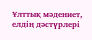Ұлттық мәдениет, елдің дәстүрлері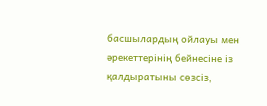басшылардың ойлауы мен әрекеттерінің бейнесіне із қалдыратыны сөзсіз,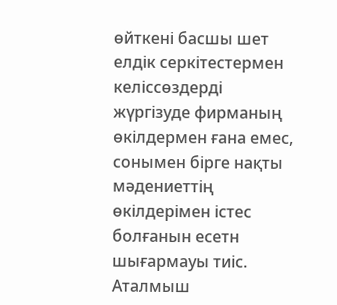өйткені басшы шет елдік серкітестермен келіссөздерді жүргізуде фирманың өкілдермен ғана емес, сонымен бірге нақты мәдениеттің өкілдерімен істес болғанын есетн шығармауы тиіс.
Аталмыш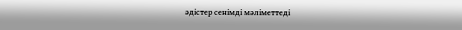әдістер сенімді мәліметтеді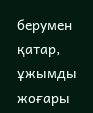берумен қатар, ұжымды жоғары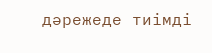дәрежеде тиімді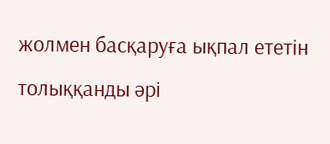жолмен басқаруға ықпал ететін толыққанды әрі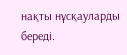нақты нұсқауларды береді.